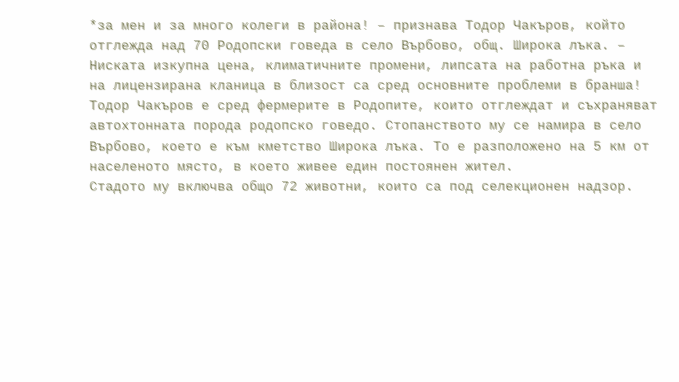*за мен и за много колеги в района! – признава Тодор Чакъров, който отглежда над 70 Родопски говеда в село Върбово, общ. Широка лъка. – Ниската изкупна цена, климатичните промени, липсата на работна ръка и на лицензирана кланица в близост са сред основните проблеми в бранша!
Тодор Чакъров е сред фермерите в Родопите, които отглеждат и съхраняват автохтонната порода родопско говедо. Стопанството му се намира в село Върбово, което е към кметство Широка лъка. То е разположено на 5 км от населеното място, в което живее един постоянен жител.
Стадото му включва общо 72 животни, които са под селекционен надзор.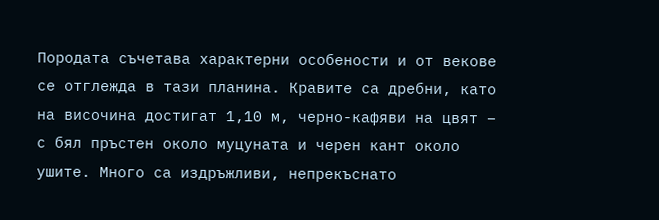Породата съчетава характерни особености и от векове се отглежда в тази планина. Кравите са дребни, като на височина достигат 1,10 м, черно-кафяви на цвят – с бял пръстен около муцуната и черен кант около ушите. Много са издръжливи, непрекъснато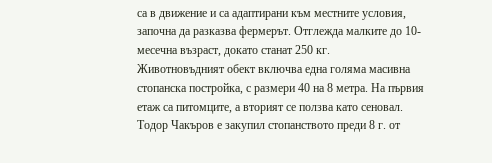са в движение и са адаптирани към местните условия, започна да разказва фермерът. Отглежда малките до 10-месечна възраст, докато станат 250 кг.
Животновъдният обект включва една голяма масивна стопанска постройка, с размери 40 на 8 метра. На първия етаж са питомците, а вторият се ползва като сеновал. Тодор Чакъров е закупил стопанството преди 8 г. от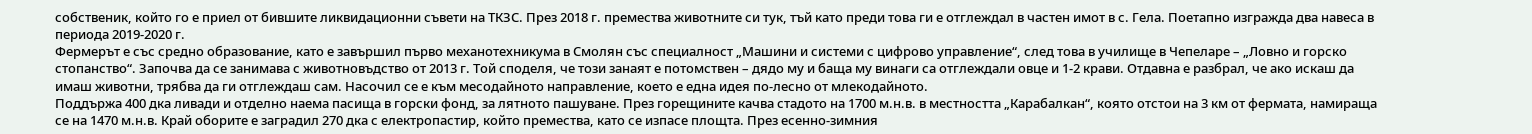собственик, който го е приел от бившите ликвидационни съвети на ТКЗС. През 2018 г. премества животните си тук, тъй като преди това ги е отглеждал в частен имот в с. Гела. Поетапно изгражда два навеса в периода 2019-2020 г.
Фермерът е със средно образование, като е завършил първо механотехникума в Смолян със специалност „Машини и системи с цифрово управление“, след това в училище в Чепеларе – „Ловно и горско стопанство“. Започва да се занимава с животновъдство от 2013 г. Той споделя, че този занаят е потомствен – дядо му и баща му винаги са отглеждали овце и 1-2 крави. Отдавна е разбрал, че ако искаш да имаш животни, трябва да ги отглеждаш сам. Насочил се е към месодайното направление, което е една идея по-лесно от млекодайното.
Поддържа 400 дка ливади и отделно наема пасища в горски фонд, за лятното пашуване. През горещините качва стадото на 1700 м.н.в. в местността „Карабалкан“, която отстои на 3 км от фермата, намираща се на 1470 м.н.в. Край оборите е заградил 270 дка с електропастир, който премества, като се изпасе площта. През есенно-зимния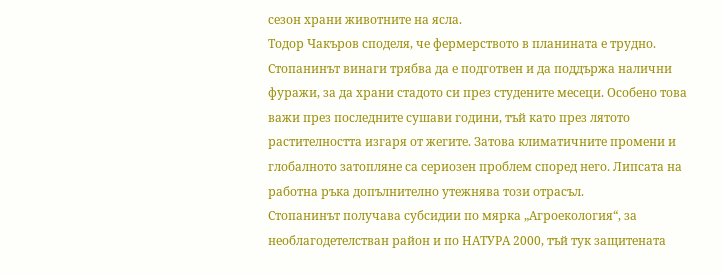сезон храни животните на ясла.
Тодор Чакъров споделя, че фермерството в планината е трудно. Стопанинът винаги трябва да е подготвен и да поддържа налични фуражи, за да храни стадото си през студените месеци. Особено това важи през последните сушави години, тъй като през лятото растителността изгаря от жегите. Затова климатичните промени и глобалното затопляне са сериозен проблем според него. Липсата на работна ръка допълнително утежнява този отрасъл.
Стопанинът получава субсидии по мярка „Агроекология“, за необлагодетелстван район и по НАТУРА 2000, тъй тук защитената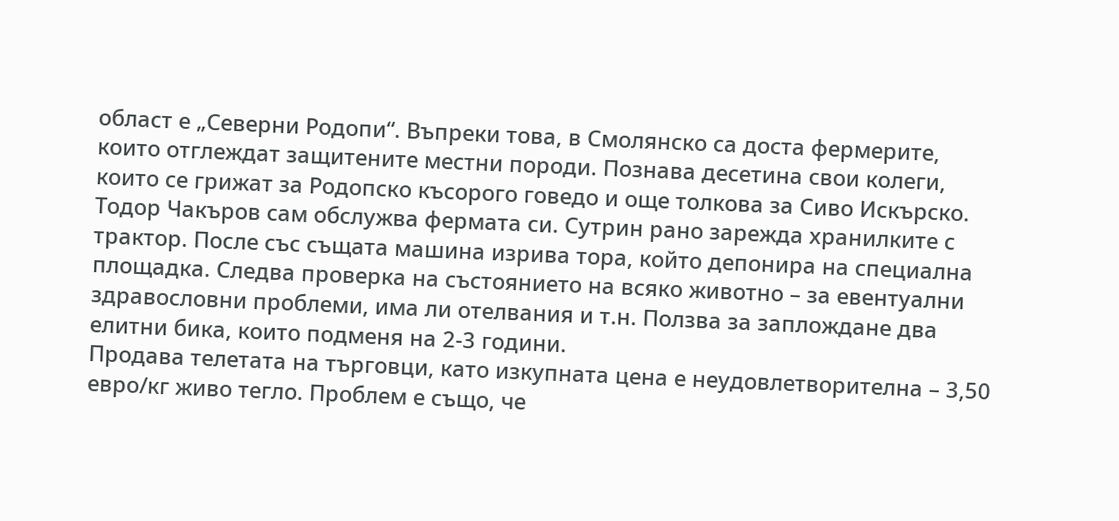област е „Северни Родопи“. Въпреки това, в Смолянско са доста фермерите, които отглеждат защитените местни породи. Познава десетина свои колеги, които се грижат за Родопско късорого говедо и още толкова за Сиво Искърско.
Тодор Чакъров сам обслужва фермата си. Сутрин рано зарежда хранилките с трактор. После със същата машина изрива тора, който депонира на специална площадка. Следва проверка на състоянието на всяко животно – за евентуални здравословни проблеми, има ли отелвания и т.н. Ползва за заплождане два елитни бика, които подменя на 2-3 години.
Продава телетата на търговци, като изкупната цена е неудовлетворителна – 3,50 евро/кг живо тегло. Проблем е също, че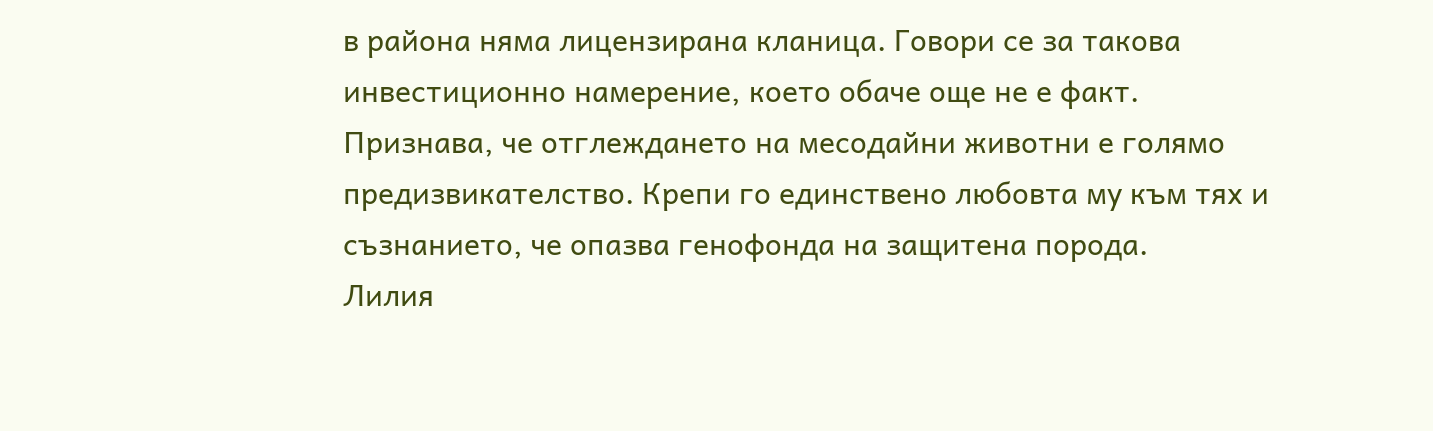в района няма лицензирана кланица. Говори се за такова инвестиционно намерение, което обаче още не е факт. Признава, че отглеждането на месодайни животни е голямо предизвикателство. Крепи го единствено любовта му към тях и съзнанието, че опазва генофонда на защитена порода.
Лилия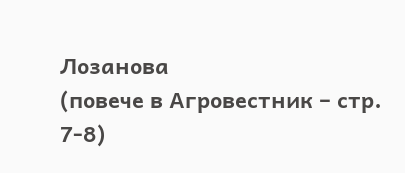Лозанова
(повече в Агровестник – стр. 7-8)